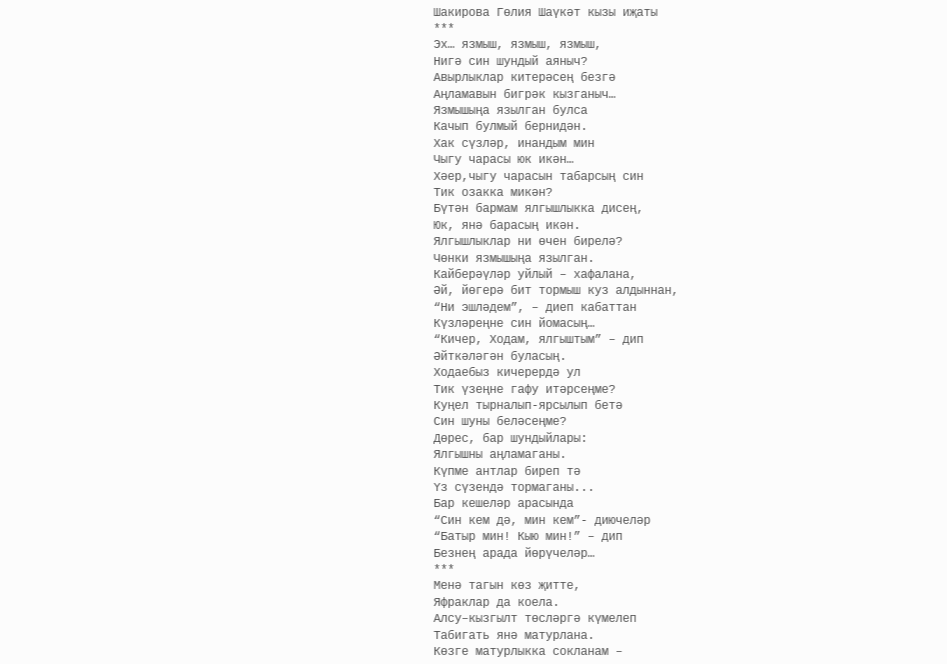Шакирова Гөлия Шаүкәт кызы иҗаты
***
Эх… язмыш, язмыш, язмыш,
Нигә син шундый аяныч?
Авырлыклар китерәсең безгә
Аңламавын бигрәк кызганыч…
Язмышыңа язылган булса
Качып булмый бернидән.
Хак сүзләр, инандым мин
Чыгу чарасы юк икән…
Хәер,чыгу чарасын табарсың син
Тик озакка микән?
Бүтән бармам ялгышлыкка дисең,
Юк, янә барасың икән.
Ялгышлыклар ни өчен бирелә?
Чөнки язмышыңа язылган.
Кайберәүләр уйлый – хафалана,
Әй, йөгерә бит тормыш куз алдыннан,
“Ни эшләдем”, – диеп кабаттан
Күзләреңне син йомасың…
“Кичер, Ходам, ялгыштым” – дип
Әйткәләгән буласың.
Ходаебыз кичерердә ул
Тик үзеңне гафу итәрсеңме?
Куңел тырналып-ярсылып бетә
Син шуны беләсеңме?
Дөрес, бар шундыйлары:
Ялгышны аңламаганы.
Күпме антлар биреп тә
Үз сүзендә тормаганы...
Бар кешеләр арасында
“Син кем дә, мин кем”- диючеләр
“Батыр мин! Кыю мин!” – дип
Безнең арада йөрүчеләр…
***
Менә тагын көз җитте,
Яфраклар да коела.
Алсу–кызгылт төсләргә күмелеп
Табигать янә матурлана.
Көзге матурлыкка сокланам –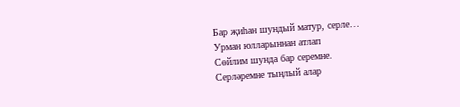Бар җиһан шундый матур, серле…
Урман юлларыннан атлап
Сөйлим шунда бар серемне.
Серләремне тыңлый алар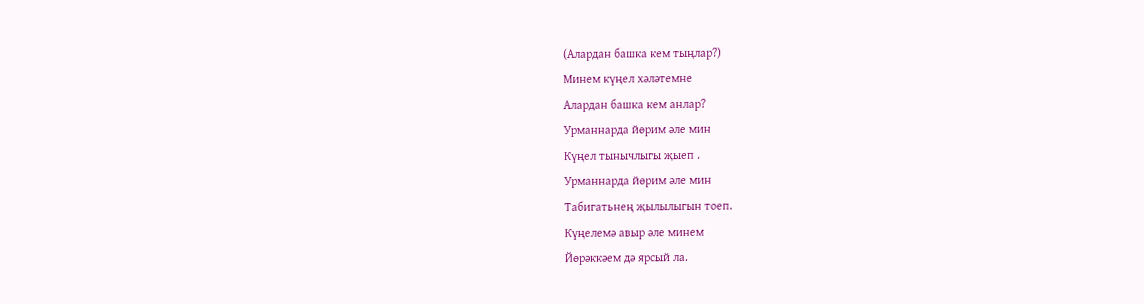(Алардан башка кем тыңлар?)
Минем күңел хәләтемне
Алардан башка кем анлар?
Урманнарда йөрим әле мин
Күңел тынычлыгы җыеп .
Урманнарда йөрим әле мин
Табигатьнең җылылыгын тоеп.
Күңелемә авыр әле минем
Йөрәккәем дә ярсый ла.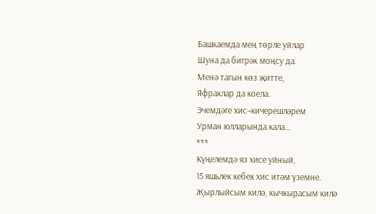Башкаемда мең төрле уйлар
Шуна да бигрәк моңсу да.
Менә тагын көз җитте,
Яфраклар да коела.
Эчемдәге хис–кичерешләрем
Урман юлларында кала…
***
Күңелемдә яз хисе уйный,
15 яшьлек кебек хис итәм үземне.
Җырлыйсым килә, кычкырасым килә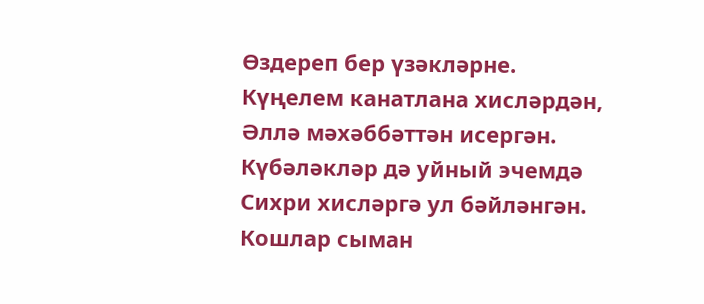Өздереп бер үзәкләрне.
Күңелем канатлана хисләрдән,
Әллә мәхәббәттән исергән.
Күбәләкләр дә уйный эчемдә
Сихри хисләргә ул бәйләнгән.
Кошлар сыман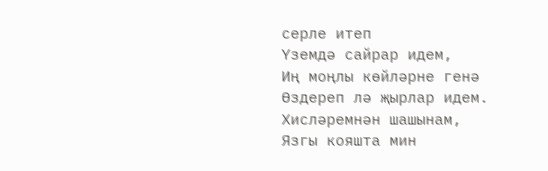серле итеп
Үземдә сайрар идем,
Иң моңлы көйләрне генә
Өздереп лә җырлар идем.
Хисләремнән шашынам,
Язгы кояшта мин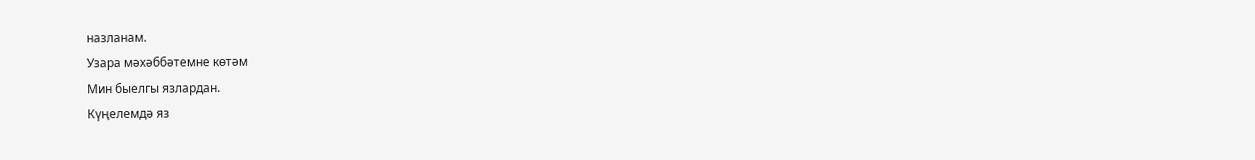назланам.
Узара мәхәббәтемне көтәм
Мин быелгы язлардан.
Күңелемдә яз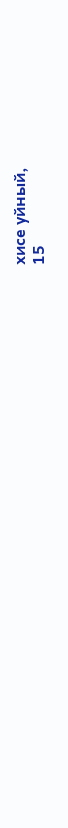хисе уйный,
15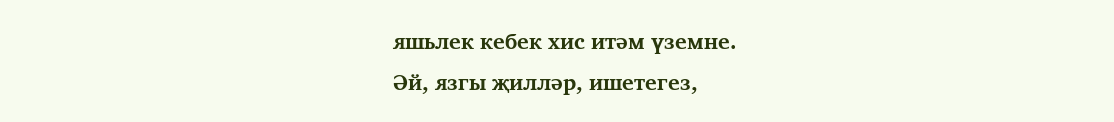яшьлек кебек хис итәм үземне.
Әй, язгы җилләр, ишетегез,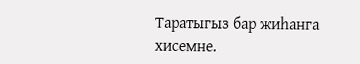Таратыгыз бар жиһанга хисемне.